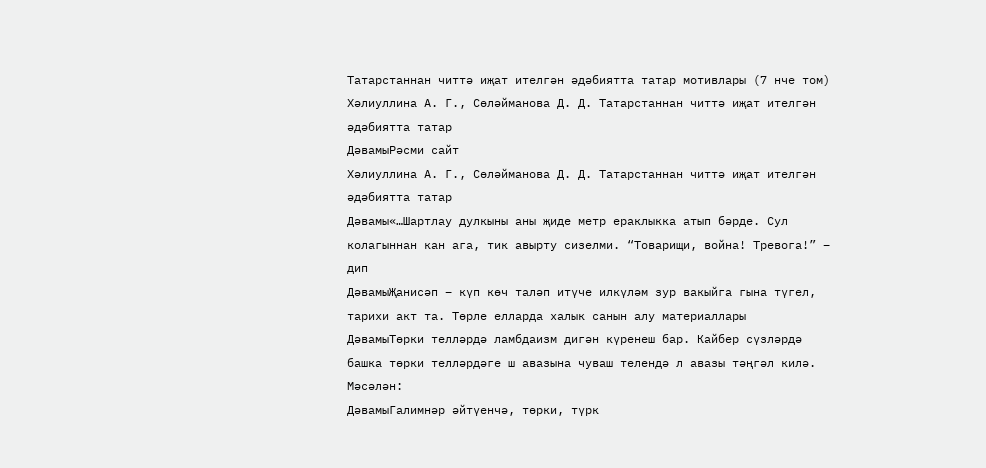Татарстаннан читтә иҗат ителгән әдәбиятта татар мотивлары (7 нче том)
Хәлиуллина А. Г., Сөләйманова Д. Д. Татарстаннан читтә иҗат ителгән әдәбиятта татар
ДәвамыРәсми сайт
Хәлиуллина А. Г., Сөләйманова Д. Д. Татарстаннан читтә иҗат ителгән әдәбиятта татар
Дәвамы«…Шартлау дулкыны аны җиде метр ераклыкка атып бәрде. Сул колагыннан кан ага, тик авырту сизелми. “Товарищи, война! Тревога!” – дип
ДәвамыҖанисәп – күп көч таләп итүче илкүләм зур вакыйга гына түгел, тарихи акт та. Төрле елларда халык санын алу материаллары
ДәвамыТөрки телләрдә ламбдаизм дигән күренеш бар. Кайбер сүзләрдә башка төрки телләрдәге ш авазына чуваш телендә л авазы тәңгәл килә. Мәсәлән:
ДәвамыГалимнәр әйтүенчә, төрки, түрк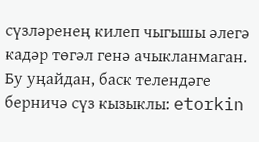сүзләренең килеп чыгышы әлегә кадәр төгәл генә ачыкланмаган. Бу уңайдан, баск телендәге берничә сүз кызыклы: etorkin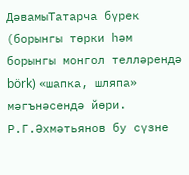ДәвамыТатарча бүрек (борынгы төрки һәм борынгы монгол телләрендә börk) «шапка, шляпа» мәгънәсендә йөри. Р.Г.Әхмәтьянов бу сүзне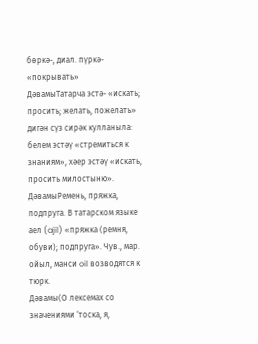бөркә-, диал. пүркә- «покрывать»
ДәвамыТатарча эстә- «искать; просить; желать, пожелать» дигән сүз сирәк кулланыла: белем эстәү «стремиться к знаниям», хәер эстәү «искать, просить милостыню».
ДәвамыРемень, пряжка, подпруга. В татарском языке аел (ajil) «пряжка (ремня, обуви); подпруга». Чув., мар. ойыл, манси oil возводятся к тюрк.
Дәвамы(О лексемах со значениями ‘тоска, я,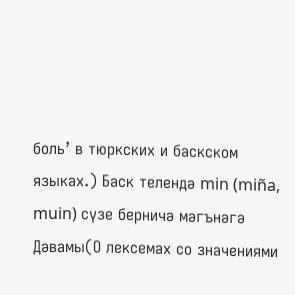боль’ в тюркских и баскском языках.) Баск телендә min (miña, muin) сүзе берничә мәгънәгә
Дәвамы(О лексемах со значениями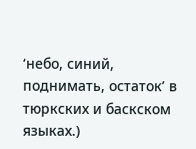‘небо, синий, поднимать, остаток’ в тюркских и баскском языках.)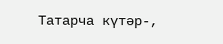Татарча күтәр-,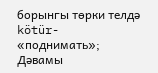борынгы төрки телдә kötür- «поднимать»;
Дәвамы